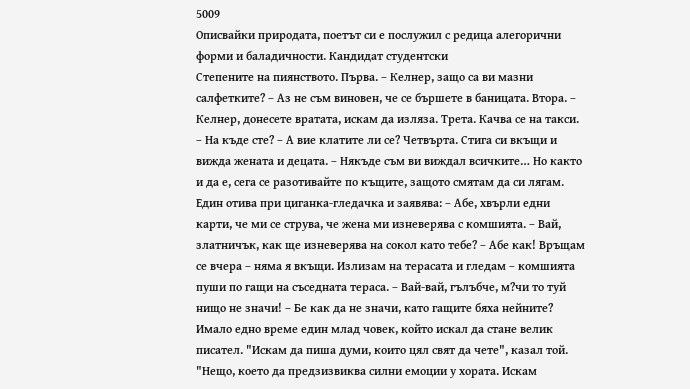5009
Описвайки природата, поетът си е послужил с редица алегорични форми и баладичности. Кандидат студентски
Степените на пиянството. Първа. – Келнер, защо са ви мазни салфетките? – Аз не съм виновен, че се бършете в баницата. Втора. – Келнер, донесете вратата, искам да изляза. Трета. Качва се на такси. – На къде сте? – А вие клатите ли се? Четвърта. Стига си вкъщи и вижда жената и децата. – Някъде съм ви виждал всичките… Но както и да е, сега се разотивайте по къщите, защото смятам да си лягам.
Един отива при циганка-гледачка и заявява: – Абе, хвърли едни карти, че ми се струва, че жена ми изневерява с комшията. – Вай, златничък, как ще изневерява на сокол като тебе? – Абе как! Връщам се вчера – няма я вкъщи. Излизам на терасата и гледам – комшията пуши по гащи на съседната тераса. – Вай-вай, гълъбче, м?чи то туй нищо не значи! – Бе как да не значи, като гащите бяха нейните?
Имало едно време един млад човек, който искал да стане велик писател. "Искам да пиша думи, които цял свят да чете", казал той. "Нещо, което да предзизвиква силни емоции у хората. Искам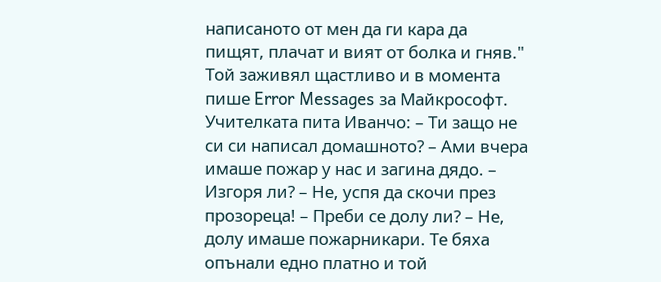написаното от мен да ги кара да пищят, плачат и вият от болка и гняв." Той заживял щастливо и в момента пише Error Messаges за Майкрософт.
Учителката пита Иванчо: – Ти защо не си си написал домашното? – Ами вчера имаше пожар у нас и загина дядо. – Изгоря ли? – Не, успя да скочи през прозореца! – Преби се долу ли? – Не, долу имаше пожарникари. Те бяха опънали едно платно и той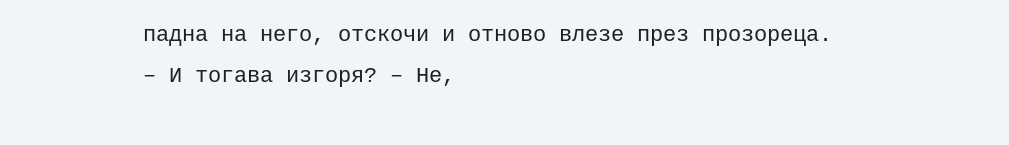падна на него, отскочи и отново влезе през прозореца. – И тогава изгоря? – Не,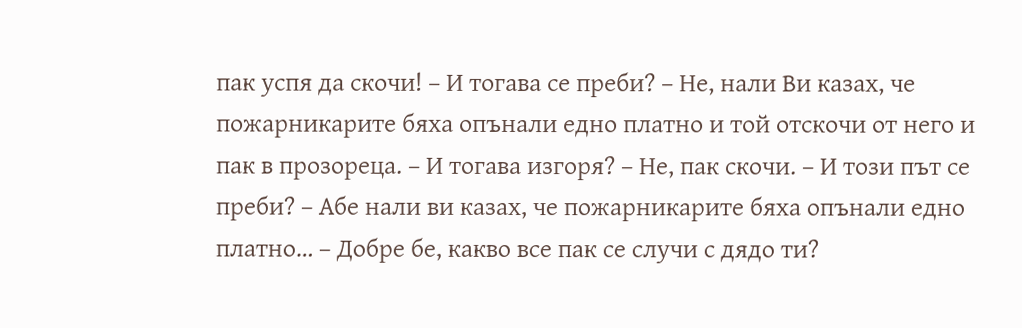пак успя да скочи! – И тогава се преби? – Не, нали Ви казах, че пожарникарите бяха опънали едно платно и той отскочи от него и пак в прозореца. – И тогава изгоря? – Не, пак скочи. – И този път се преби? – Абе нали ви казах, че пожарникарите бяха опънали едно платно… – Добре бе, какво все пак се случи с дядо ти?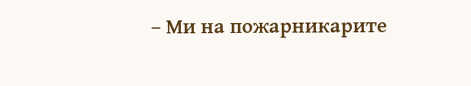– Ми на пожарникарите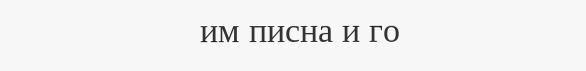им писна и го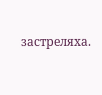застреляха.